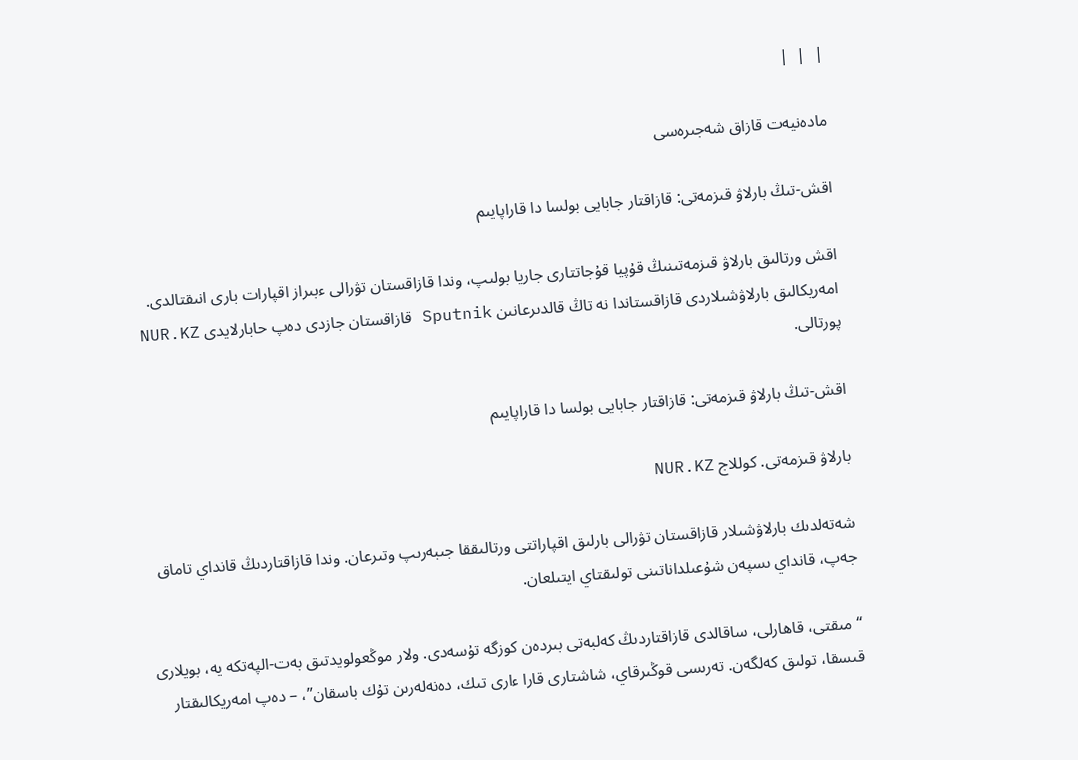|  |  |

مادەنيەت قازاق شەجىرەسى

اقش-تىڭ بارلاۋ قىزمەتى: قازاقتار جابايى بولسا دا قاراپايىم

اقش ورتالىق بارلاۋ قىزمەتىنىڭ قۇپيا قۇجاتتارى جاريا بولىپ، وندا قازاقستان تۋرالى ءبىراز اقپارات بارى انىقتالدى. امەريكالىق بارلاۋشىلاردى قازاقستاندا نە تاڭ قالدىرعانىن Sputnik قازاقستان جازدى دەپ حابارلايدى NUR.KZ پورتالى.

اقش-تىڭ بارلاۋ قىزمەتى: قازاقتار جابايى بولسا دا قاراپايىم

بارلاۋ قىزمەتى. كوللاج NUR.KZ

شەتەلدىك بارلاۋشىلار قازاقستان تۋرالى بارلىق اقپاراتتى ورتالىققا جىبەرىپ وتىرعان. وندا قازاقتاردىڭ قانداي تاماق جەپ، قانداي ىسپەن شۇعىلداناتىنى تولىقتاي ايتىلعان.

“مىقتى، قاھارلى، ساقالدى قازاقتاردىڭ كەلبەتى بىردەن كوزگە تۇسەدى. ولار موڭعولويدتىق بەت-الپەتكە يە، بويلارى قىسقا، تولىق كەلگەن. تەرىسى قوڭىرقاي، شاشتارى قارا ءارى تىك، دەنەلەرىن تۇك باسقان”، – دەپ امەريكالىقتار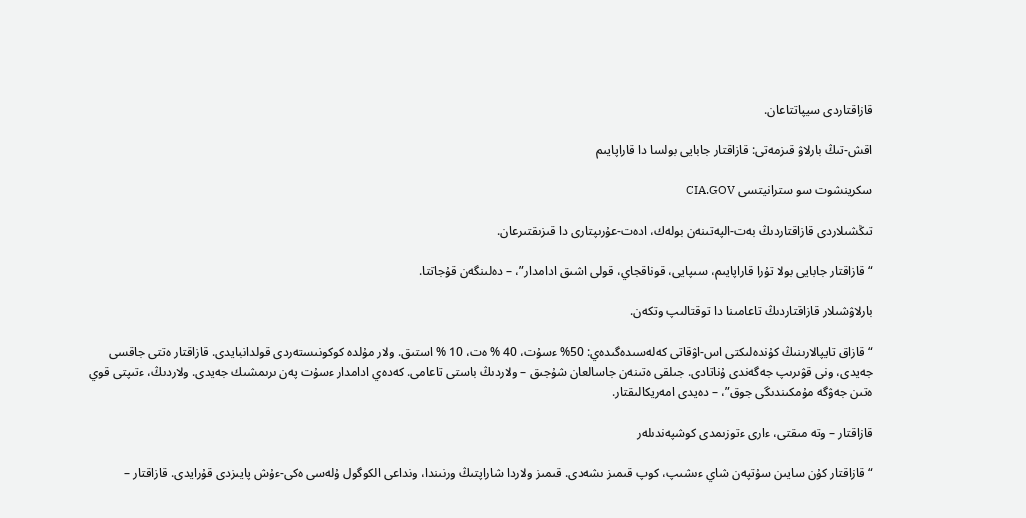قازاقتاردى سيپاتتاعان.

اقش-تىڭ بارلاۋ قىزمەتى: قازاقتار جابايى بولسا دا قاراپايىم

سكرينشوت سو سترانيتسى CIA.GOV

تىڭشىلاردى قازاقتاردىڭ بەت-الپەتىنەن بولەك، ادەت-عۇرىپتارى دا قىزىقتىرعان.

“قازاقتار جابايى بولا تۇرا قاراپايىم، سىپايى، قوناقجاي، قولى اشىق ادامدار”، – دەلىنگەن قۇجاتتا.

بارلاۋشىلار قازاقتاردىڭ تاعامىنا دا توقتالىپ وتكەن.

“قازاق تايپالارىنىڭ كۇندەلىكتى اس-اۋقاتى كەلەسىدەگىدەي: 50% ءسۇت، 40 % ەت، 10 % استىق. ولار مۇلدە كوكونىستەردى قولدانبايدى. قازاقتار ەتتى جاقسى جەيدى، ونى قۋىرىپ جەگەندى ۇناتادى. جىلقى ەتىنەن جاسالعان شۇجىق – ولاردىڭ باستى تاعامى. كەدەي ادامدار ءسۇت پەن ىرىمشىك جەيدى. ولاردىڭ، ءتىپتى قوي ەتىن جەۋگە مۇمكىندىگى جوق”، – دەيدى امەريكالىقتار.

قازاقتار – وتە مىقتى، ءارى ءتوزىمدى كوشپەندىلەر

“قازاقتار كۇن سايىن سۇتپەن شاي ءىشىپ، كوپ قىمىز ىشەدى. قىمىز ولاردا شاراپتىڭ ورنىندا، ونداعى الكوگول ۇلەسى ەكى-ءۇش پايىزدى قۇرايدى. قازاقتار –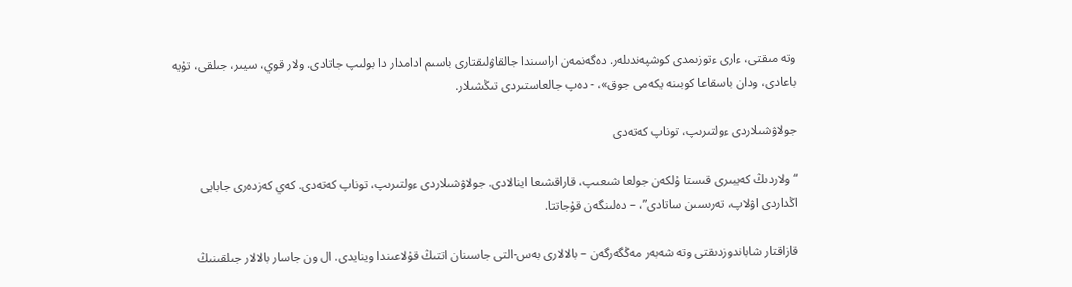وتە مىقتى، ءارى ءتوزىمدى كوشپەندىلەر. دەگەنمەن اراسىندا جالقاۋلىقتارى باسىم ادامدار دا بولىپ جاتادى. ولار قوي، سيىر، جىلقى، تۇيە باعادى، ودان باسقاعا كوبىنە يكەمى جوق»، - دەپ جالعاستىردى تىڭشىلار.

جولاۋشىلاردى ءولتىرىپ، توناپ كەتەدى

“ولاردىڭ كەيبىرى قىستا ۇلكەن جولعا شىعىپ، قاراقشىعا اينالادى. جولاۋشىلاردى ءولتىرىپ، توناپ كەتەدى. كەي كەزدەرى جابايى اڭداردى اۋلاپ، تەرىسىن ساتادى”، – دەلىنگەن قۇجاتتا.

قازاقتار شاباندوزدىقتى وتە شەبەر مەڭگەرگەن – بالالارى بەس-التى جاسىنان اتتىڭ قۇلاعىندا وينايدى. ال ون جاسار بالالار جىلقىنىڭ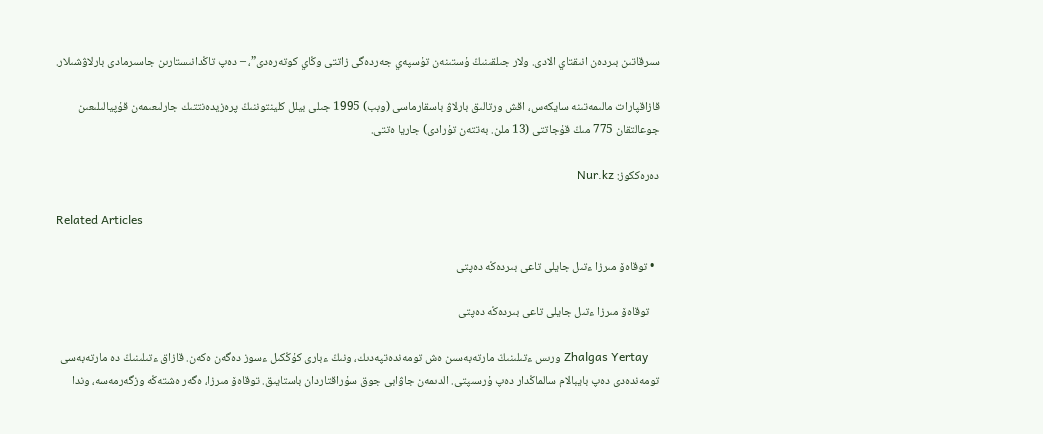سىرقاتىن بىردەن انىقتاي الادى. ولار جىلقىنىڭ ۇستىنەن تۇسپەي جەردەگى زاتتى وڭاي كوتەرەدى”، – دەپ تاڭدانىستارىن جاسىرمادى بارلاۋشىلار.

قازاقپارات مالىمەتىنە سايكەس، اقش ورتالىق بارلاۋ باسقارماسى (وبب) 1995 جىلى بيلل كلينتوننىڭ پرەزيدەنتتىك جارلىعىمەن قۇپيالىلىعىن جوعالتقان 775 مىڭ قۇجاتتى (13 ملن. بەتتەن تۇرادى) جاريا ەتتى.

دەرەككوز: Nur.kz

Related Articles

  • توقاەۆ مىرزا ءتىل جايلى تاعى بىردەڭە دەپتى

    توقاەۆ مىرزا ءتىل جايلى تاعى بىردەڭە دەپتى

    Zhalgas Yertay ورىس ءتىلىنىڭ مارتەبەسىن ەش تومەندەتپەدىك، ونىڭ ءبارى كۇڭكىل ءسوز دەگەن ەكەن. قازاق ءتىلىنىڭ دە مارتەبەسى تومەندەدى دەپ بايبالام سالماڭدار دەپ ۇرسىپتى. الدىمەن جاۋابى جوق سۇراقتاردان باستايىق. توقاەۆ مىرزا، ەگەر ەشتەڭە وزگەرمەسە، وندا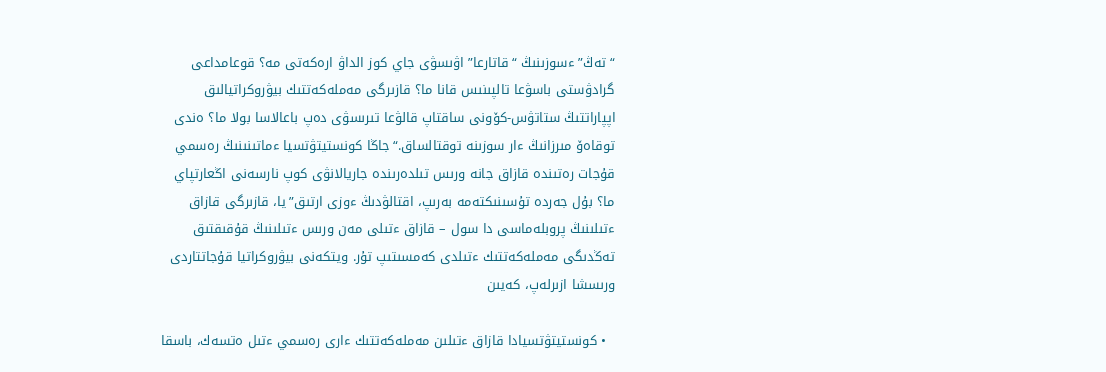“تەڭ” ءسوزىنىڭ “قاتارعا” اۋىسۋى جاي كوز الداۋ ارەكەتى مە؟ قوعامداعى گرادۋستى باسۋعا تالپىنىس قانا ما؟ قازىرگى مەملەكەتتىك بيۋروكراتيالىق اپپاراتتىڭ ستاتۋس-كۆونى ساقتاپ قالۋعا تىرىسۋى دەپ باعالاسا بولا ما؟ ەندى توقاەۆ مىرزانىڭ ءار سوزىنە توقتالساق.“جاڭا كونستيتۋتسيا ءماتىنىنىڭ رەسمي قۇجات رەتىندە قازاق جانە ورىس تىلدەرىندە جاريالانۋى كوپ نارسەنى اڭعارتپاي ما؟ بۇل جەردە تۇسىنىكتەمە بەرىپ، اقتالۋدىڭ ءوزى ارتىق”يا، قازىرگى قازاق ءتىلىنىڭ پروبلەماسى دا سول – قازاق ءتىلى مەن ورىس ءتىلىنىڭ قۇقىقتىق تەڭدىگى مەملەكەتتىك ءتىلدى كەمسىتىپ تۇر. ويتكەنى بيۋروكراتيا قۇجاتتاردى ورىسشا ازىرلەپ، كەيىن

  • كونستيتۋتسيادا قازاق ءتىلىن مەملەكەتتىك ءارى رەسمي ءتىل ەتسەك، باسقا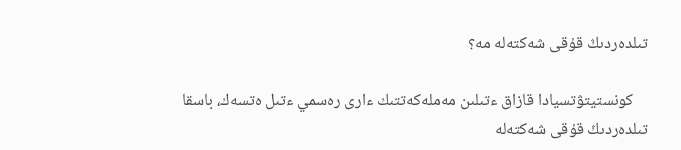تىلدەردىڭ قۇقى شەكتەلە مە؟

    كونستيتۋتسيادا قازاق ءتىلىن مەملەكەتتىك ءارى رەسمي ءتىل ەتسەك، باسقا تىلدەردىڭ قۇقى شەكتەلە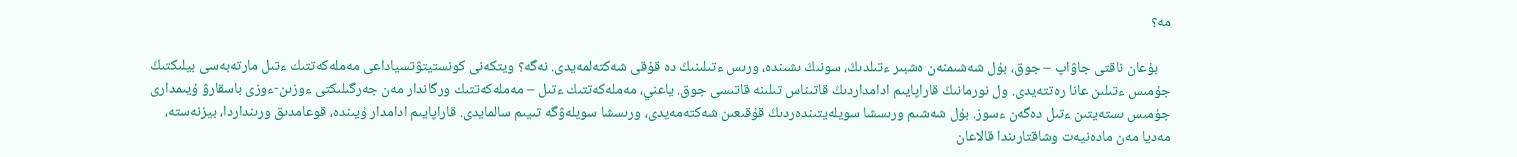مە؟

    بۇعان ناقتى جاۋاپ – جوق، بۇل شەشىمنەن ەشبىر ءتىلدىڭ، سونىڭ ىشىندە، ورىس ءتىلىنىڭ دە قۇقى شەكتەلمەيدى. نەگە؟ ويتكەنى كونستيتۋتسياداعى مەملەكەتتىك ءتىل مارتەبەسى بيلىكتىڭ جۇمىس ءتىلىن عانا رەتتەيدى. ول نورمانىڭ قاراپايىم ادامداردىڭ قاتىناس تىلىنە قاتىسى جوق. ياعني، مەملەكەتتىك ءتىل – مەملەكەتتىك ورگاندار مەن جەرگىلىكتى ءوزىن-ءوزى باسقارۋ ۇيىمدارى جۇمىس ىستەيتىن ءتىل دەگەن ءسوز. بۇل شەشىم ورىسشا سويلەيتىندەردىڭ قۇقىعىن شەكتەمەيدى، ورىسشا سويلەۋگە تىيىم سالمايدى. قاراپايىم ادامدار ۇيىندە، قوعامدىق ورىنداردا، بيزنەستە، مەديا مەن مادەنيەت وشاقتارىندا قالاعان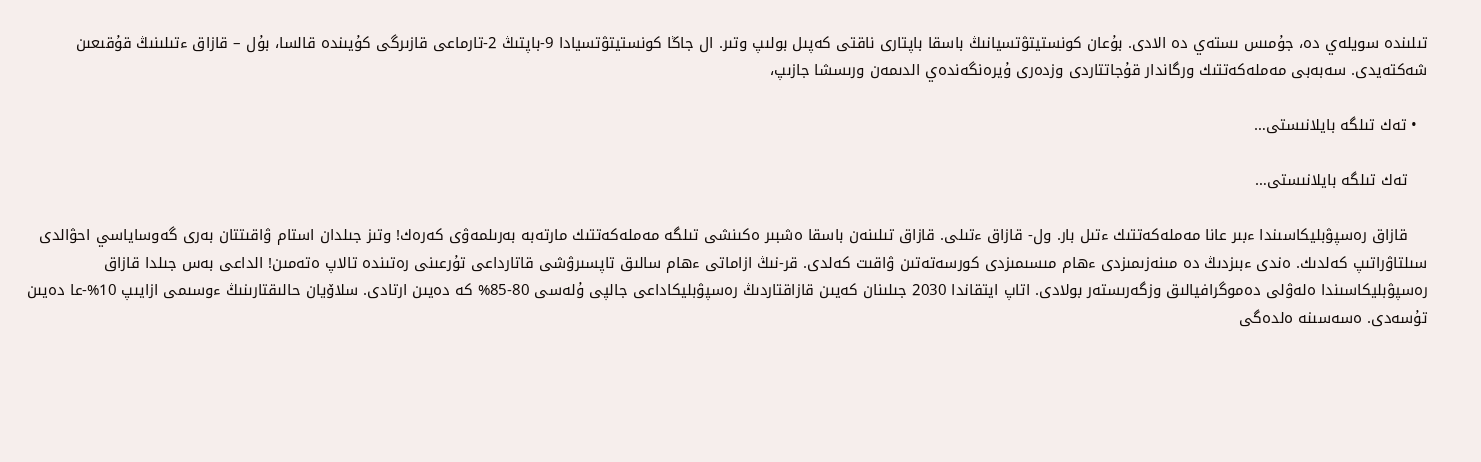تىلىندە سويلەي دە، جۇمىس ىستەي دە الادى. بۇعان كونستيتۋتسيانىڭ باسقا باپتارى ناقتى كەپىل بولىپ وتىر. ال جاڭا كونستيتۋتسيادا 9-باپتىڭ 2-تارماعى قازىرگى كۇيىندە قالسا، بۇل – قازاق ءتىلىنىڭ قۇقىعىن شەكتەيدى. سەبەبى مەملەكەتتىك ورگاندار قۇجاتتاردى وزدەرى ۇيرەنگەندەي الدىمەن ورىسشا جازىپ،

  • تەك تىلگە بايلانىستى…

    تەك تىلگە بايلانىستى…

    قازاق رەسپۋبليكاسىندا ءبىر عانا مەملەكەتتىك ءتىل بار. ول- قازاق ءتىلى. قازاق تىلىنەن باسقا ەشبىر ەكىنشى تىلگە مەملەكەتتىك مارتەبە بەرىلمەۋى كەرەك! وتىز جىلدان استام ۋاقىتتان بەرى گەوساياسي احۋالدى سىلتاۋراتىپ كەلدىك. ەندى ءبىزدىڭ دە مىنەزىمىزدى ءھام مىسىمىزدى كورسەتەتىن ۋاقىت كەلدى. قر-نىڭ ازاماتى ءھام سالىق تاپسىرۋشى قاتارداعى تۇرعىنى رەتىندە تالاپ ەتەمىن! الداعى بەس جىلدا قازاق رەسپۋبليكاسىندا ەلەۋلى دەموگرافيالىق وزگەرىستەر بولادى. اتاپ ايتقاندا 2030 جىلىنان كەيىن قازاقتاردىڭ رەسپۋبليكاداعى جالپى ۇلەسى 80-85% كە دەيىن ارتادى. سلاۆيان حالىقتارىنىڭ ءوسىمى ازايىپ 10%-عا دەيىن تۇسەدى. ەسەسىنە ەلدەگى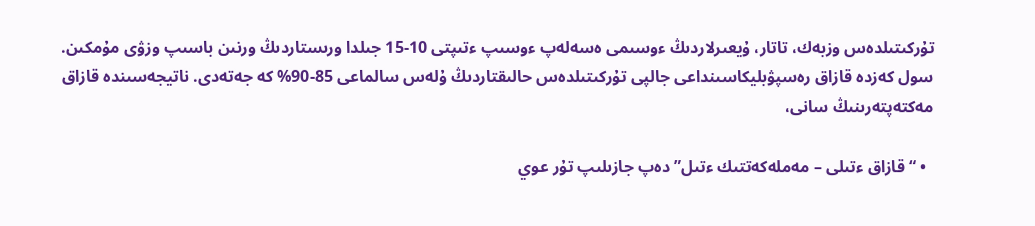تۇركىتىلدەس وزبەك، تاتار، ۇيعىرلاردىڭ ءوسىمى ەسەلەپ ءوسىپ ءتىپتى 10-15 جىلدا ورىستاردىڭ ورنىن باسىپ وزۋى مۇمكىن. سول كەزدە قازاق رەسپۋبليكاسىنداعى جالپى تۇركىتىلدەس حالىقتاردىڭ ۇلەس سالماعى 85-90% كە جەتەدى. ناتيجەسىندە قازاق مەكتەپتەرىنىڭ سانى،

  • “قازاق ءتىلى – مەملەكەتتىك ءتىل” دەپ جازىلىپ تۇر عوي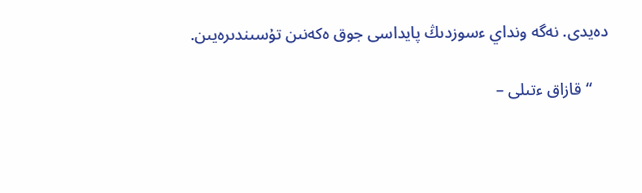دەيدى. نەگە ونداي ءسوزدىڭ پايداسى جوق ەكەنىن تۇسىندىرەيىن.

    “قازاق ءتىلى –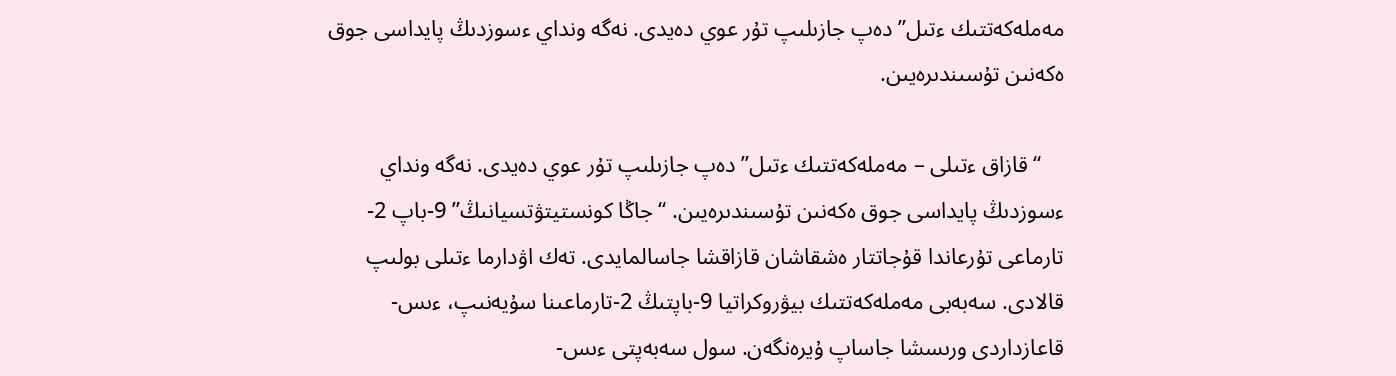مەملەكەتتىك ءتىل” دەپ جازىلىپ تۇر عوي دەيدى. نەگە ونداي ءسوزدىڭ پايداسى جوق ەكەنىن تۇسىندىرەيىن.

    “قازاق ءتىلى – مەملەكەتتىك ءتىل” دەپ جازىلىپ تۇر عوي دەيدى. نەگە ونداي ءسوزدىڭ پايداسى جوق ەكەنىن تۇسىندىرەيىن. “جاڭا كونستيتۋتسيانىڭ” 9-باپ 2-تارماعى تۇرعاندا قۇجاتتار ەشقاشان قازاقشا جاسالمايدى. تەك اۋدارما ءتىلى بولىپ قالادى. سەبەبى مەملەكەتتىك بيۋروكراتيا 9-باپتىڭ 2-تارماعىنا سۇيەنىپ، ءىس-قاعازداردى ورىسشا جاساپ ۇيرەنگەن. سول سەبەپتى ءىس-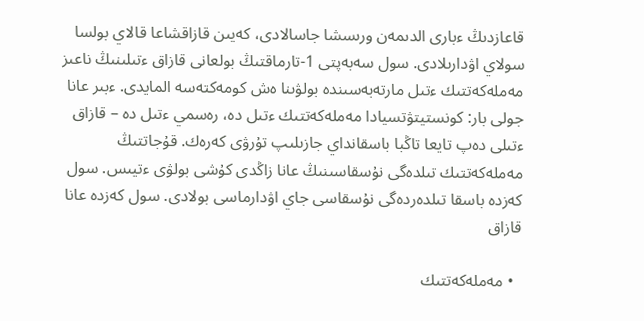قاعازدىڭ ءبارى الدىمەن ورىسشا جاسالادى، كەيىن قازاقشاعا قالاي بولسا سولاي اۋدارىلادى. سول سەبەپتى 1-تارماقتىڭ بولعانى قازاق ءتىلىنىڭ ناعىز مەملەكەتتىك ءتىل مارتەبەسىندە بولۋىنا ەش كومەكتەسە المايدى. ءبىر عانا جولى بار: كونستيتۋتسيادا مەملەكەتتىك ءتىل دە، رەسمي ءتىل دە – قازاق ءتىلى دەپ تايعا تاڭبا باسقانداي جازىلىپ تۇرۋى كەرەك. قۇجاتتىڭ مەملەكەتتىك تىلدەگى نۇسقاسىنىڭ عانا زاڭدى كۇشى بولۋى ءتيىس. سول كەزدە باسقا تىلدەردەگى نۇسقاسى جاي اۋدارماسى بولادى. سول كەزدە عانا قازاق

  • مەملەكەتتىك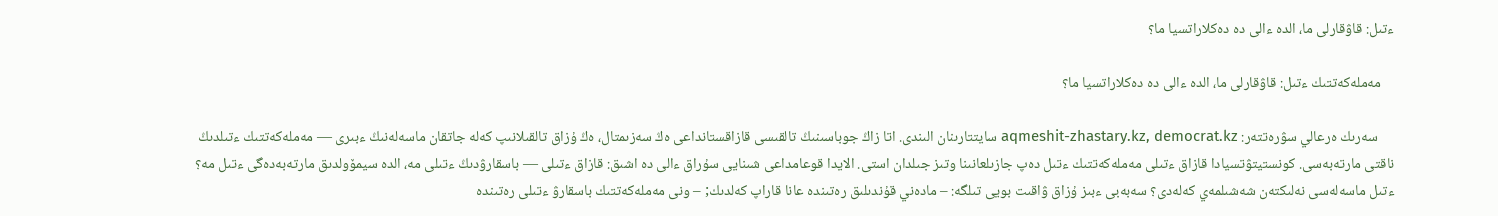ءتىل: قاۋقارلى ما، الدە ءالى دە دەكلاراتسيا ما؟

    مەملەكەتتىك ءتىل: قاۋقارلى ما، الدە ءالى دە دەكلاراتسيا ما؟

     سەرىك ەرعالي سۋرەتتەر: aqmeshit-zhastary.kz, democrat.kz سايتتارىنان الىندى. اتا زاڭ جوباسىنىڭ تالقىسى قازاقستانداعى ەڭ سەزىمتال، ەڭ ۇزاق تالقىلانىپ كەلە جاتقان ماسەلەنىڭ ءبىرى — مەملەكەتتىك ءتىلدىڭ ناقتى مارتەبەسى. كونستيتۋتسيادا قازاق ءتىلى مەملەكەتتىك ءتىل دەپ جازىلعانىنا وتىز جىلدان استى. الايدا قوعامداعى شىنايى سۇراق ءالى دە اشىق: قازاق ءتىلى — باسقارۋدىڭ ءتىلى مە، الدە سيمۆولدىق مارتەبەدەگى ءتىل مە؟ ءتىل ماسەلەسى نەلىكتەن شەشىلمەي كەلەدى؟ سەبەبى ءبىز ۇزاق ۋاقىت بويى تىلگە: – مادەني قۇندىلىق رەتىندە عانا قاراپ كەلدىك; – ونى مەملەكەتتىك باسقارۋ ءتىلى رەتىندە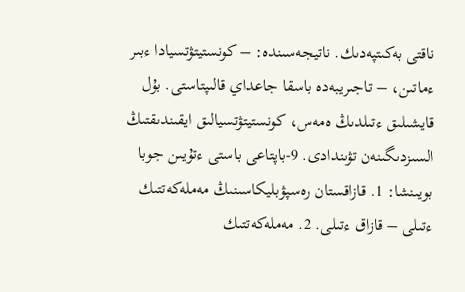ناقتى بەكىتپەدىك. ناتيجەسىندە: – كونستيتۋتسيادا ءبىر ءماتىن، – تاجىريبەدە باسقا جاعداي قالىپتاستى. بۇل قايشىلىق ءتىلدىڭ ەمەس، كونستيتۋتسيالىق ايقىندىقتىڭ السىزدىگىنەن تۋىندادى. 9-باپتاعى باستى ءتۇيىن جوبا بويىنشا: 1. قازاقستان رەسپۋبليكاسىنىڭ مەملەكەتتىك ءتىلى – قازاق ءتىلى. 2. مەملەكەتتىك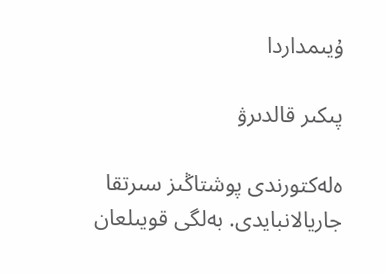ۇيىمداردا

پىكىر قالدىرۋ

ەلەكتورندى پوشتاڭىز سىرتقا جاريالانبايدى. بەلگى قويىلعان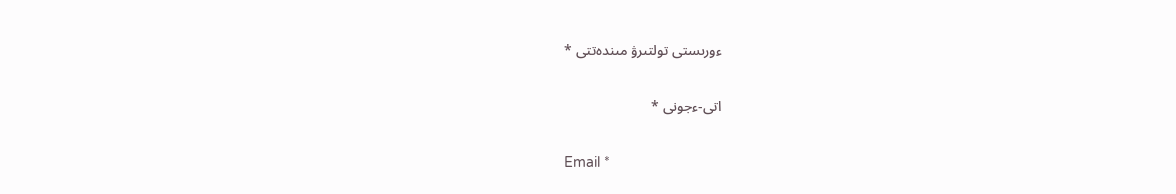ءورىستى تولتىرۋ مىندەتتى *

اتى-ءجونى *

Email *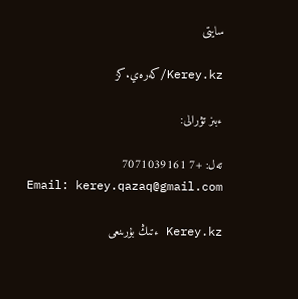سايتى

Kerey.kz/كەرەي.كز

ءبىز تۋرالى:

تەل: +7 7071039161
Email: kerey.qazaq@gmail.com

Kerey.kz ءتىڭ بۇرىنعى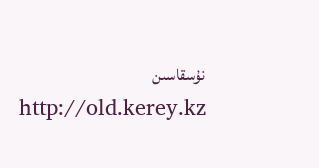نۇسقاسىن http://old.kerey.kz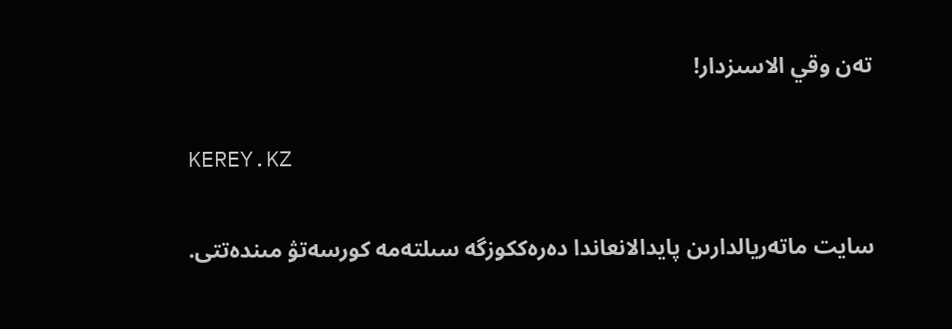تەن وقي الاسىزدار!

KEREY.KZ

سايت ماتەريالدارىن پايدالانعاندا دەرەككوزگە سىلتەمە كورسەتۋ مىندەتتى.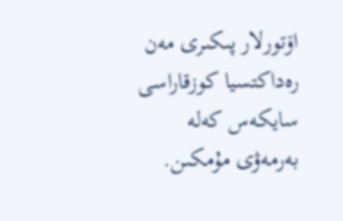اۆتورلار پىكىرى مەن رەداكتسيا كوزقاراسى سايكەس كەلە بەرمەۋى مۇمكىن.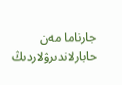جارناما مەن حابارلاندىرۋلاردىڭ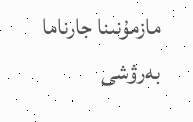مازمۇنىنا جارناما بەرۋشى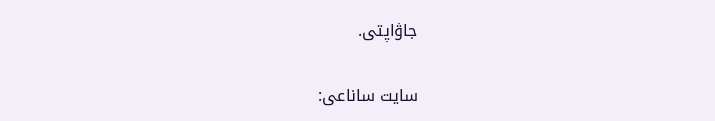جاۋاپتى.

سايت ساناعى: